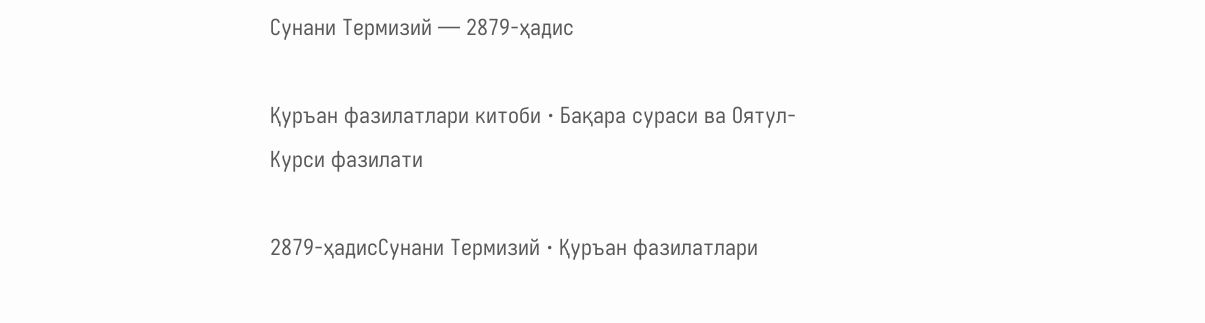Сунани Термизий — 2879-ҳадис

Қуръан фазилатлари китоби · Бақара сураси ва Оятул-Курси фазилати

2879-ҳадисСунани Термизий · Қуръан фазилатлари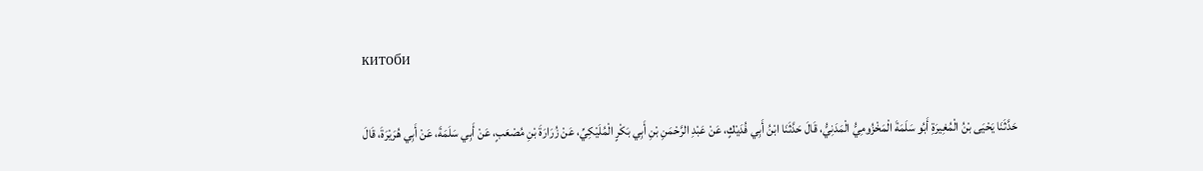китоби

حَدَّثَنَا يَحْيَى بْنُ الْمُغِيرَةِ أَبُو سَلَمَةَ الْمَخْزُومِيُّ الْمَدَنِيُّ، قَالَ حَدَّثَنَا ابْنُ أَبِي فُدَيْكٍ، عَنْ عَبْدِ الرَّحْمَنِ بْنِ أَبِي بَكْرٍ الْمُلَيْكِيِّ، عَنْ زُرَارَةَ بْنِ مُصْعَبٍ، عَنْ أَبِي سَلَمَةَ، عَنْ أَبِي هُرَيْرَةَ، قَالَ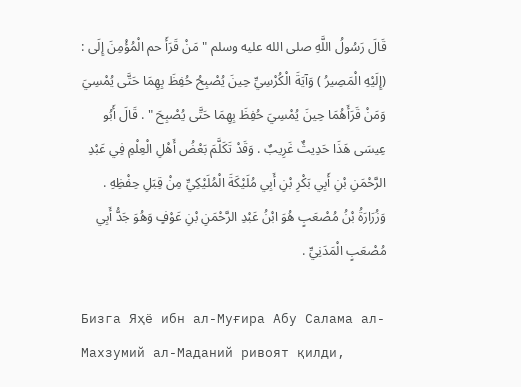قَالَ رَسُولُ اللَّهِ صلى الله عليه وسلم " مَنْ قَرَأَ حم الْمُؤْمِنَ إِلَى : (إِلَيْهِ الْمَصِيرُ ) وَآيَةَ الْكُرْسِيِّ حِينَ يُصْبِحُ حُفِظَ بِهِمَا حَتَّى يُمْسِيَ وَمَنْ قَرَأَهُمَا حِينَ يُمْسِيَ حُفِظَ بِهِمَا حَتَّى يُصْبِحَ " . قَالَ أَبُو عِيسَى هَذَا حَدِيثٌ غَرِيبٌ . وَقَدْ تَكَلَّمَ بَعْضُ أَهْلِ الْعِلْمِ فِي عَبْدِ الرَّحْمَنِ بْنِ أَبِي بَكْرِ بْنِ أَبِي مُلَيْكَةَ الْمُلَيْكِيِّ مِنْ قِبَلِ حِفْظِهِ . وَزُرَارَةُ بْنُ مُصْعَبٍ هُوَ ابْنُ عَبْدِ الرَّحْمَنِ بْنِ عَوْفٍ وَهُوَ جَدُّ أَبِي مُصْعَبٍ الْمَدَنِيِّ .

Бизга Яҳё ибн ал-Муғира Абу Салама ал-Махзумий ал-Маданий ривоят қилди,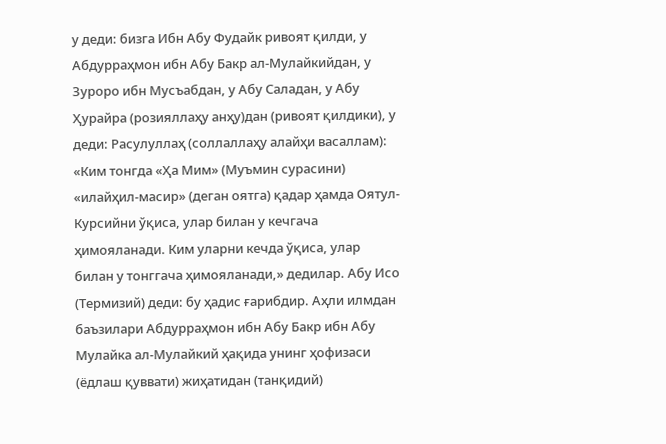у деди: бизга Ибн Абу Фудайк ривоят қилди, у Абдурраҳмон ибн Абу Бакр ал-Мулайкийдан, у Зуроро ибн Мусъабдан, у Абу Саладан, у Абу Ҳурайра (розияллаҳу анҳу)дан (ривоят қилдики), у деди: Расулуллаҳ (соллаллаҳу алайҳи васаллам): «Ким тонгда «Ҳа Мим» (Муъмин сурасини) «илайҳил-масир» (деган оятга) қадар ҳамда Оятул-Курсийни ўқиса, улар билан у кечгача ҳимояланади. Ким уларни кечда ўқиса, улар билан у тонггача ҳимояланади,» дедилар. Абу Исо (Термизий) деди: бу ҳадис ғарибдир. Аҳли илмдан баъзилари Абдурраҳмон ибн Абу Бакр ибн Абу Мулайка ал-Мулайкий ҳақида унинг ҳофизаси (ёдлаш қуввати) жиҳатидан (танқидий)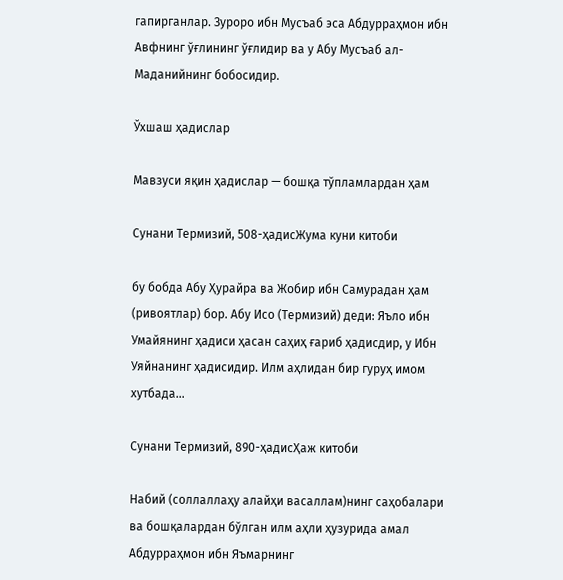гапирганлар. Зуроро ибн Мусъаб эса Абдурраҳмон ибн Авфнинг ўғлининг ўғлидир ва у Абу Мусъаб ал-Маданийнинг бобосидир.

Ўхшаш ҳадислар

Мавзуси яқин ҳадислар — бошқа тўпламлардан ҳам

Сунани Термизий, 508-ҳадисЖума куни китоби

бу бобда Абу Ҳурайра ва Жобир ибн Самурадан ҳам (ривоятлар) бор. Абу Исо (Термизий) деди: Яъло ибн Умайянинг ҳадиси ҳасан саҳиҳ ғариб ҳадисдир, у Ибн Уяйнанинг ҳадисидир. Илм аҳлидан бир гуруҳ имом хутбада…

Сунани Термизий, 890-ҳадисҲаж китоби

Набий (соллаллаҳу алайҳи васаллам)нинг саҳобалари ва бошқалардан бўлган илм аҳли ҳузурида амал Абдурраҳмон ибн Яъмарнинг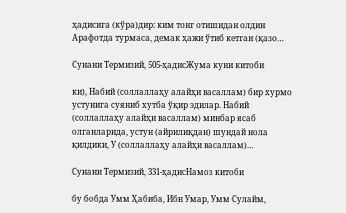ҳадисига (кўра)дир: ким тонг отишидан олдин Арафотда турмаса, демак ҳажи ўтиб кетган (қазо…

Сунани Термизий, 505-ҳадисЖума куни китоби

ки), Набий (соллаллаҳу алайҳи васаллам) бир хурмо устунига суяниб хутба ўқир эдилар. Набий (соллаллаҳу алайҳи васаллам) минбар ясаб олганларида, устун (айрилиқдан) шундай нола қилдики, У (соллаллаҳу алайҳи васаллам)…

Сунани Термизий, 331-ҳадисНамоз китоби

бу бобда Умм Ҳабиба, Ибн Умар, Умм Сулайм,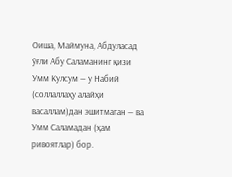Оиша, Маймуна, Абдуласад ўғли Абу Саламанинг қизи Умм Кулсум — у Набий (соллаллаҳу алайҳи васаллам)дан эшитмаган — ва Умм Саламадан (ҳам ривоятлар) бор.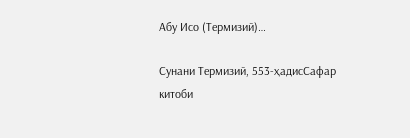Абу Исо (Термизий)…

Сунани Термизий, 553-ҳадисСафар китоби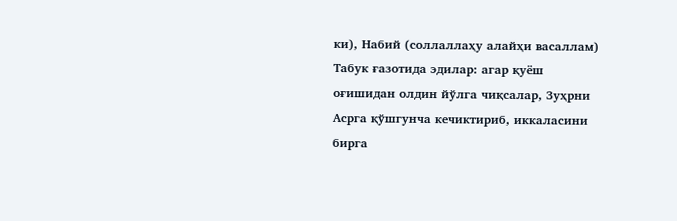ки), Набий (соллаллаҳу алайҳи васаллам) Табук ғазотида эдилар: агар қуёш оғишидан олдин йўлга чиқсалар, Зуҳрни Асрга қўшгунча кечиктириб, иккаласини бирга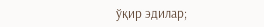ўқир эдилар;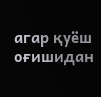агар қуёш оғишидан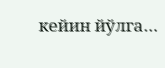кейин йўлга…